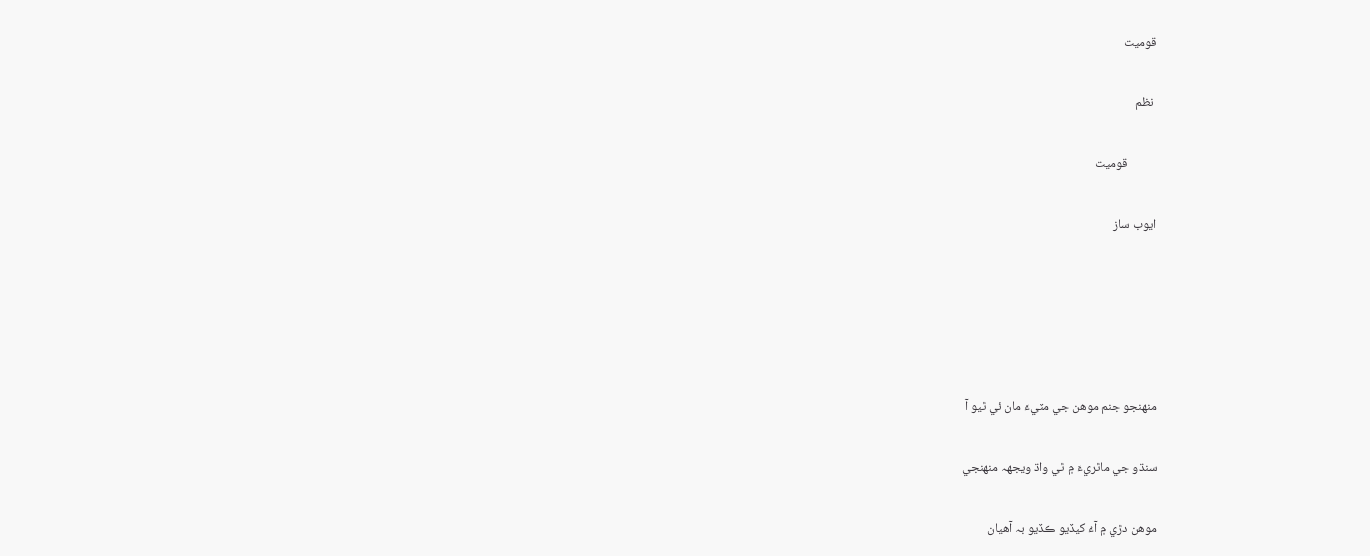قوميت

 نظم

          قوميت

ايوب ساز





منھنجو جنم موھن جي مٽيءَ مان ئي ٿيو آ

سنڌو جي ماٿريءَ ۾ ٿي واڌ ويجهہ منھنجي

موھن دڙي ۾ آءُ کيڏيو ڪڏيو بہ آھيان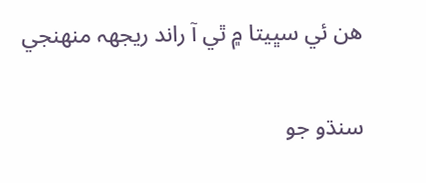ھن ئي سڀيتا ۾ ٿي آ راند ريجهہ منھنجي

سنڌو جو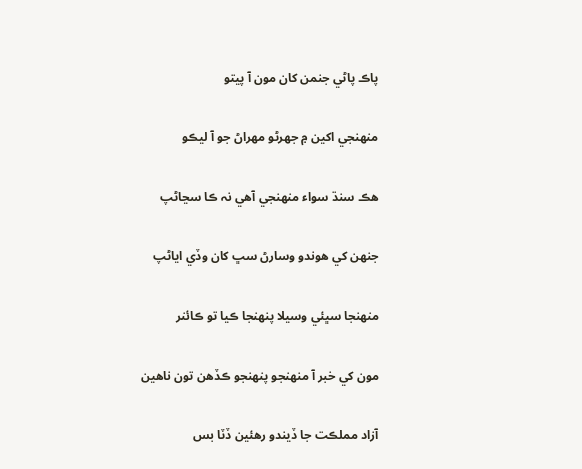پاڪ پاڻي جنمن کان مون آ پيتو

منھنجي اکين ۾ جهرڻو مھراڻ جو آ ليڪو

ھڪ سنڌ سواء منھنجي آھي نہ ڪا سڃاڻپ

جنھن کي ھوندو وسارڻ سڀ کان وڏي اياڻپ

منھنجا سڀئي وسيلا پنھنجا ڪيا تو ڪائنر

مون کي خبر آ منھنجو پنھنجو ڪڏھن تون ناھين

آزاد مملڪت جا ڏيندو رھئين ڏٽا بس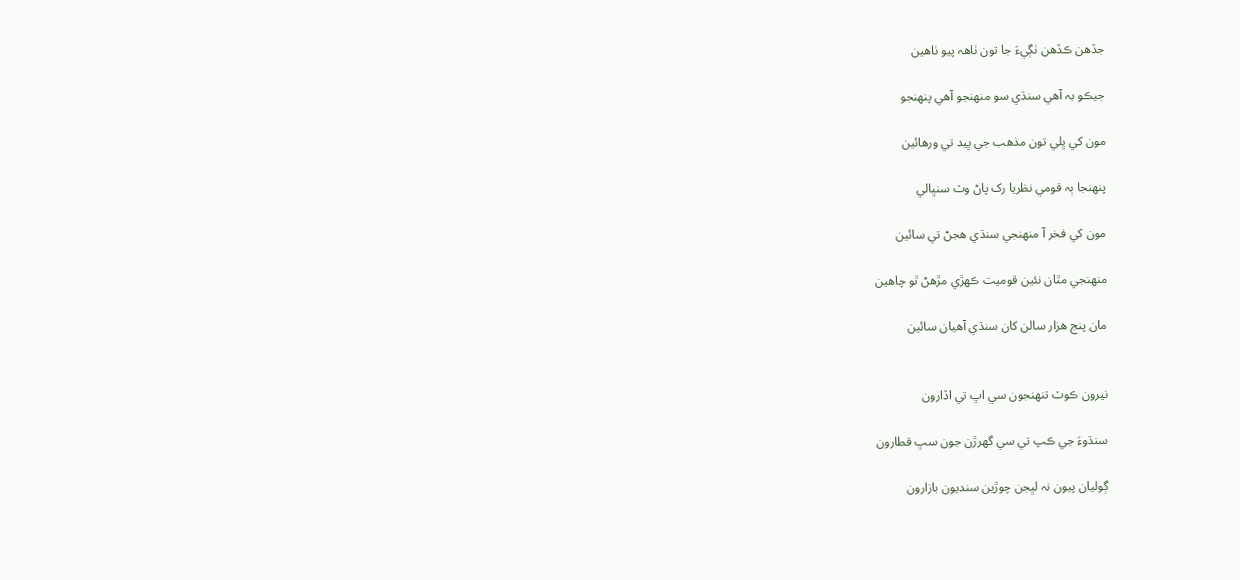جڏھن ڪڏھن ٺڳيءَ جا تون ٺاھہ پيو ٺاھين

جيڪو بہ آھي سنڌي سو منھنجو آھي پنھنجو

مون کي ڀلي تون مذهب جي ڀيد تي ورھائين

پنھنجا ٻہ قومي نظريا رک پاڻ وٽ سنڀالي

مون کي فخر آ منھنجي سنڌي ھجڻ تي سائين

منھنجي مٿان نئين قوميت ڪھڙي مڙھڻ ٿو چاھين

مان پنج ھزار سالن کان سنڌي آھيان سائين


نيرون ڪوٽ تنھنجون سي اڀ تي اڏارون

سنڌوءَ جي ڪپ تي سي گهرڙن جون سڀ قطارون

ڳوليان پيون نہ لڀجن چوڙين سنديون بازارون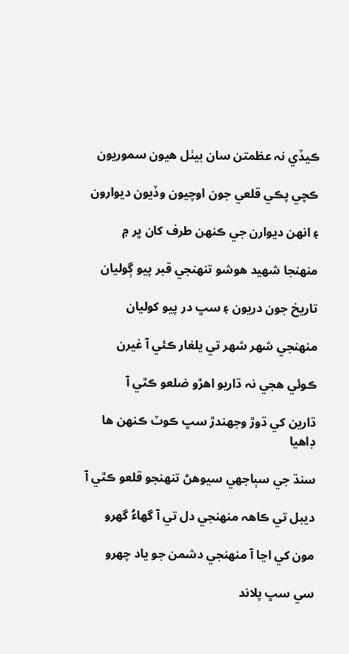ڪيڏي نہ عظمتن سان بيٺل ھيون سموريون

ڪچي پڪي قلعي جون اوچيون وڏيون ديوارون

۽ انھن ديوارن جي ڪنھن طرف کان ڀر ۾

منھنجا شھيد ھوشو تنھنجي قبر پيو ڳوليان

تاريخ جون دريون ۽ سڀ در پيو کوليان

منھنجي شھر شھر تي يلغار ڪئي آ غيرن

ڪوئي ھجي نہ ڌاريو اھڙو ضلعو ڪٿي آ

ڌارين کي ڌوڙ وجهندڙ سڀ ڪوٽ ڪنھن ھا ڊاھيا

سنڌ جي سٻاجهي سيوھڻ تنھنجو قلعو ڪٿي آ

ديبل تي ڪاھہ منھنجي دل تي آ گهاءُ گھرو

مون کي اڃا آ منھنجي دشمن جو ياد چھرو

سي سڀ پلاند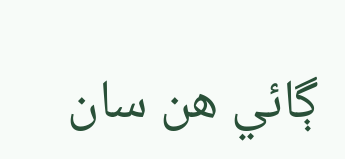ڳائي ھن سان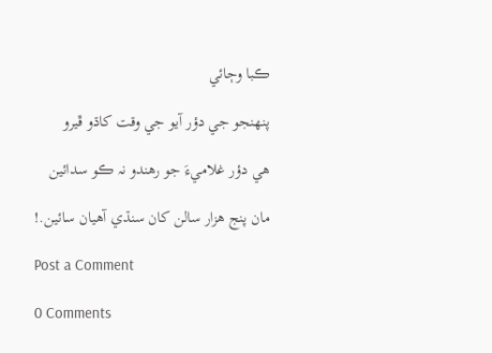ڪبا وڄائي

پنھنجو جي دؤر آيو جي وقت کاڌو ڦيرو

ھي دؤر غلاميءَ جو رھندو نہ ڪو سدائين

مان پنج ھزار سالن کان سنڌي آھيان سائين.!

Post a Comment

0 Comments